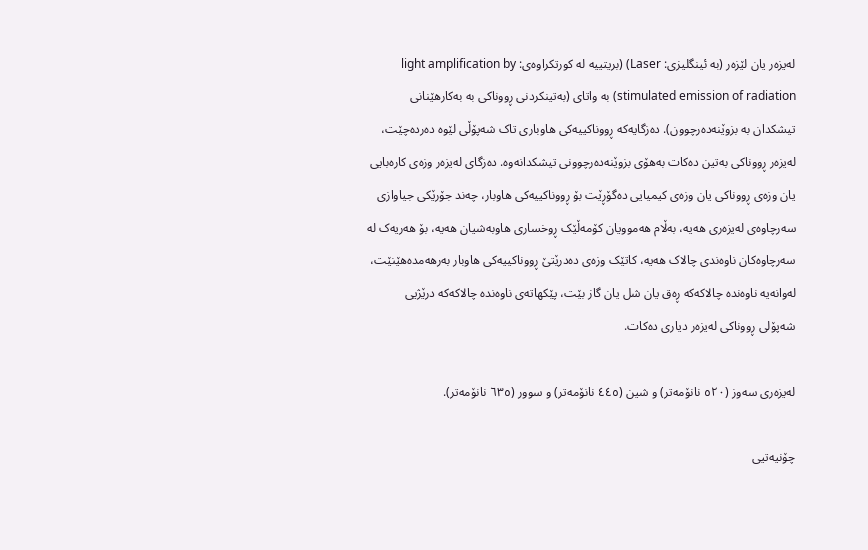لەیزەر یان لێزەر (بە ئینگلیزی: Laser) (بریتییە لە کورتکراوەی: light amplification by stimulated emission of radiation) بە واتای (بەتینکردنی ڕووناکی بە بەکارھێنانی تیشکدان بە بزوێنەدەرچوون). دەزگایەکە ڕووناکییەکی ھاوباری تاک شەپۆڵی لێوە دەردەچێت، لەیزەر ڕووناکی بەتین دەکات بەھۆی بزوێنەدەرچوونی تیشکدانەوە. دەزگای لەیزەر وزەی کارەبایی یان وزەی ڕووناکی یان وزەی کیمیایی دەگۆڕێت بۆ ڕووناکییەکی ھاوبار، چەند جۆرێکی جیاوازی سەرچاوەی لەیزەری ھەیە، بەڵام ھەموویان کۆمەڵێک ڕوخساری ھاوبەشیان ھەیە، بۆ ھەریەک لە سەرچاوەکان ناوەندی چالاک ھەیە، کاتێک وزەی دەدرێتێ ڕووناکییەکی ھاوبار بەرھەمدەھێنێت، لەوانەیە ناوەندە چالاکەکە ڕەق یان شل یان گاز بێت، پێکھاتەی ناوەندە چالاکەکە درێژیی شەپۆلی ڕووناکی لەیزەر دیاری دەکات.

لەیزەری سەوز (٥٢٠ نانۆمەتر) و شین (٤٤٥ نانۆمەتر) و سوور (٦٣٥ نانۆمەتر).

چۆنیەتیی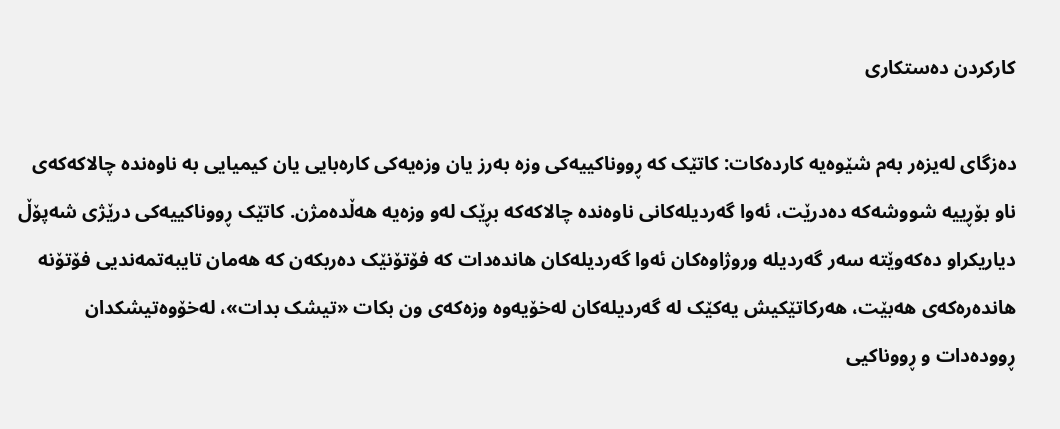کارکردن دەستکاری

دەزگای لەیزەر بەم شێوەیە کاردەکات: کاتێک کە ڕووناکییەکی وزە بەرز یان وزەیەکی کارەبایی یان کیمیایی بە ناوەندە چالاکەکەی ناو بۆڕییە شووشەکە دەدرێت، ئەوا گەردیلەکانی ناوەندە چالاکەکە بڕێک لەو وزەیە ھەڵدەمژن. کاتێک ڕووناکییەکی درێژی شەپۆڵ دیاریکراو دەکەوێتە سەر گەردیلە وروژاوەکان ئەوا گەردیلەکان ھاندەدات کە فۆتۆنێک دەربکەن کە ھەمان تایبەتمەندیی فۆتۆنە ھاندەرەکەی ھەبێت، ھەرکاتێکیش یەکێک لە گەردیلەکان لەخۆیەوە وزەکەی ون بکات «تیشک بدات»، لەخۆوەتیشکدان ڕوودەدات و ڕووناکیی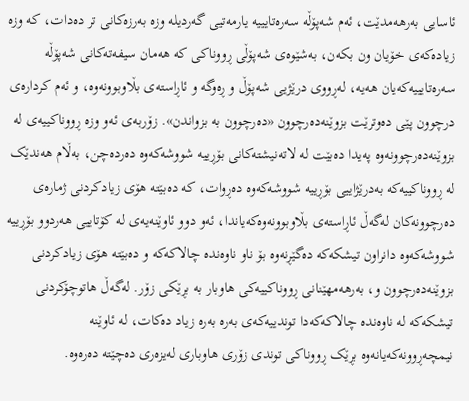ئاسایی بەرھەمدێت، ئەم شەپۆڵە سەرەتایییە یارمەتیی گەردیلە وزە بەرزەکانی تر دەدات، کە وزە زیادەکەی خۆیان ون بکەن، بەشێوەی شەپۆڵی ڕووناکی کە ھەمان سیفەتەکانی شەپۆڵە سەرەتایییەکەیان ھەیە، لەڕووی درێژیی شەپۆڵ و ڕەوگە و ئاڕاستەی بڵاوبوونەوە، و ئەم کردارەی درچوون پێی دەوترێت بزوێنەدەرچوون «دەرچوون بە بزواندن». زۆربەی ئەو وزە ڕووناکییەی لە بزوێنەدەرچوونەوە پەیدا دەبێت لە لاتەنیشتەکانی بۆڕییە شووشەکەوە دەردەچن، بەڵام ھەندێک لە ڕووناکییەکە بەدرێژاییی بۆڕییە شووشەکەوە دەڕوات، کە دەبێتە ھۆی زیادکردنی ژمارەی دەرچوونەکان لەگەڵ ئاڕاستەی بڵاوبوونەوەکەیاندا، ئەو دوو ئاوێنەیەی لە کۆتاییی ھەردوو بۆڕییە شووشەکەوە دانراون تیشکەکە دەگێڕنەوە بۆ ناو ناوەندە چالاکەکە و دەبێتە ھۆی زیادکردنی بزوێنەدەرچوون و، بەرھەمھێنانی ڕووناکییەکی ھاوبار بە بڕێکی زۆر. لەگەڵ ھاتوچۆکردنی تیشکەکە لە ناوەندە چالاکەکەدا توندییەکەی بەرە بەرە زیاد دەکات، لە ئاوێنە نیمچەڕوونەکەیانەوە بڕێک ڕووناکی توندی زۆری ھاوباری لەیزەری دەچێتە دەرەوە.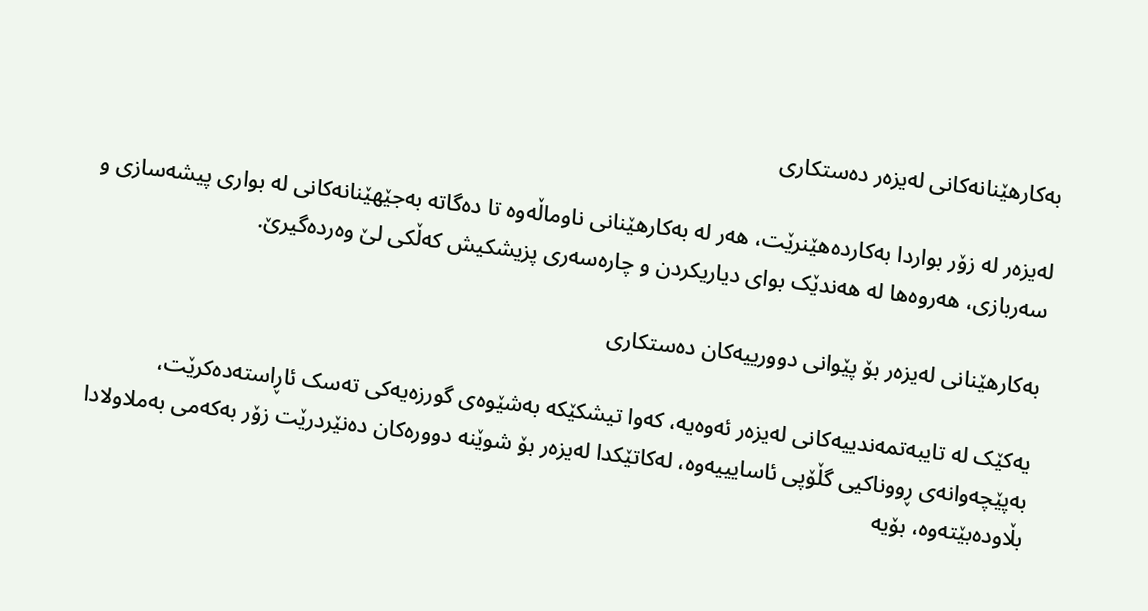بەکارھێنانەکانی لەیزەر دەستکاری

لەیزەر لە زۆر بواردا بەکاردەھێنرێت، ھەر لە بەکارھێنانی ناوماڵەوە تا دەگاتە بەجێھێنانەکانی لە بواری پیشەسازی و سەربازی، ھەروەھا لە ھەندێک بوای دیاریکردن و چارەسەری پزیشکیش کەڵکی لێ وەردەگیرێ.

بەکارھێنانی لەیزەر بۆ پێوانی دوورییەکان دەستکاری

یەکێک لە تایبەتمەندییەکانی لەیزەر ئەوەیە، کەوا تیشکێکە بەشێوەی گورزەیەکی تەسک ئاڕاستەدەکرێت، بەپێچەوانەی ڕووناکیی گڵۆپی ئاسایییەوە، لەکاتێکدا لەیزەر بۆ شوێنە دوورەکان دەنێردرێت زۆر بەکەمی بەملاولادا بڵاودەبێتەوە، بۆیە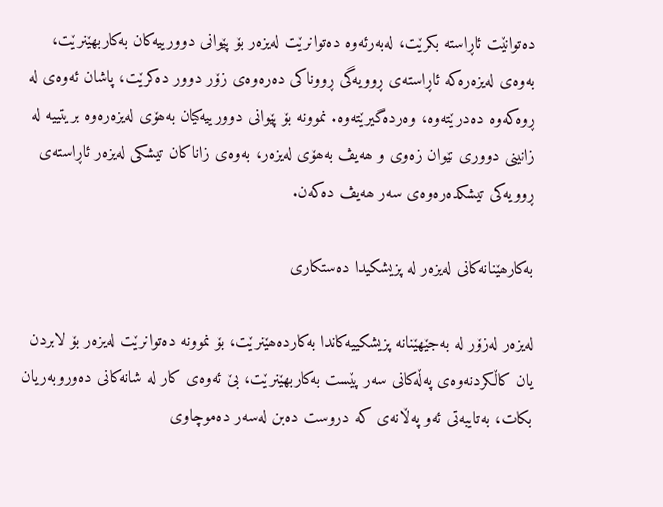دەتوانێت ئاڕاستە بکرێت، لەبەرئەوە دەتوانرێت لەیزەر بۆ پێوانی دوورییەکان بەکاربھێنرێت، بەوەی لەیزەرەکە ئاڕاستەی ڕوویەگی ڕووناکی دەرەوەی زۆر دوور دەکرێت، پاشان ئەوەی لە ڕوەکەوە دەدرێتەوە، وەردەگیرێتەوە. نموونە بۆ پێوانی دوورییەکیان بەھۆی لەیزەرەوە بریتییە لە زانینی دووری نێوان زەوی و ھەیڤ بەھۆی لەیزەر، بەوەی زاناکان تیشکی لەیزەر ئاڕاستەی ڕوویەکی تیشکدەرەوەی سەر ھەیڤ دەکەن.

بەکارھێنانەکانی لەیزەر لە پزیشکیدا دەستکاری

لەیزەر لەزۆر لە بەجێھێنانە پزیشکییەکاندا بەکاردەھێنرێت، بۆ نموونە دەتوانرێت لەیزەر بۆ لابردن یان کاڵکردنەوەی پەڵەکانی سەر پێست بەکاربھێنرێت، بێ ئەوەی کار لە شانەکانی دەوروبەریان بکات، بەتایبەتی ئەو پەڵانەی کە دروست دەبن لەسەر دەموچاوی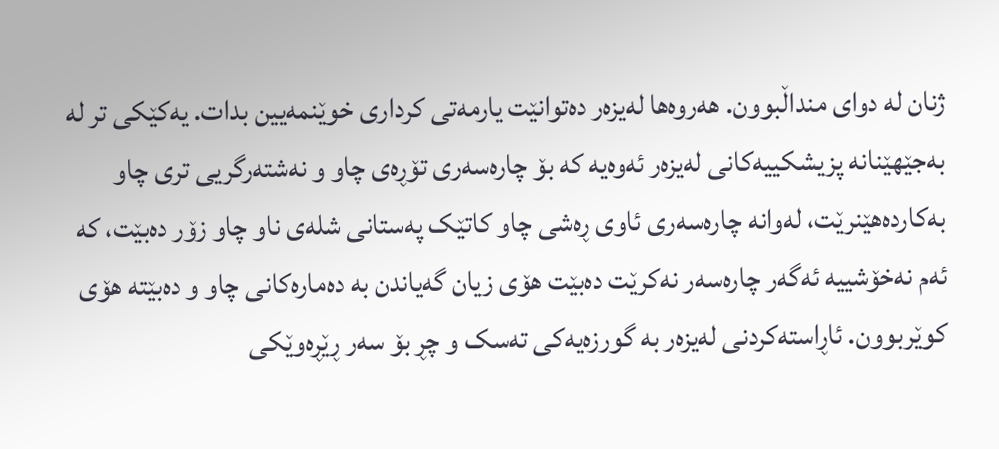ژنان لە دوای منداڵبوون. ھەروەھا لەیزەر دەتوانێت یارمەتی کرداری خوێنمەیین بدات. یەکێکی تر لە بەجێھێنانە پزیشکییەکانی لەیزەر ئەوەیە کە بۆ چارەسەری تۆڕەی چاو و نەشتەرگریی تری چاو بەکاردەھێنرێت، لەوانە چارەسەری ئاوی ڕەشی چاو کاتێک پەستانی شلەی ناو چاو زۆر دەبێت، کە ئەم نەخۆشییە ئەگەر چارەسەر نەکرێت دەبێت ھۆی زیان گەیاندن بە دەمارەکانی چاو و دەبێتە ھۆی کوێربوون. ئاڕاستەکردنی لەیزەر بە گورزەیەکی تەسک و چڕ بۆ سەر ڕێڕەوێکی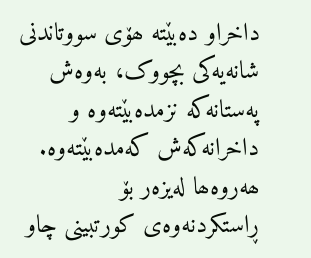داخراو دەبێتە ھۆی سووتاندنی شانەیەکی بچووک، بەوەش پەستانەکە نزمدەبێتەوە و داخرانەکەش کەمدەبێتەوە. ھەروەھا لەیزەر بۆ ڕاستکردنەوەی کورتبینی چاو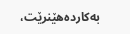بەکاردەھێنرێت،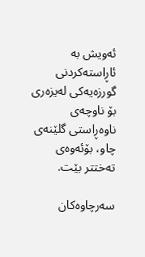ئەویش بە ئاڕاستەکردنی گورزەیەکی لەیزەری بۆ ناوچەی ناوەڕاستی گلێنەی چاو، بۆئەوەی تەختتر بێت.

سەرچاوەکان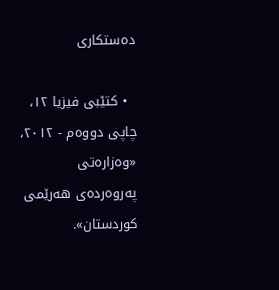دەستکاری

  • کتێبی فیزیا ١٢، چاپی دووەم - ٢٠١٢، «وەزارەتی پەروەردەی ھەرێمی کوردستان».